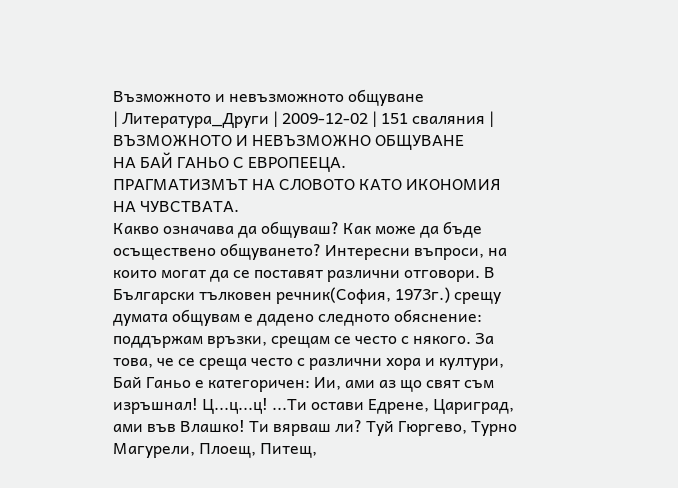Възможното и невъзможното общуване
| Литература_Други | 2009-12-02 | 151 сваляния |
ВЪЗМОЖНОТО И НЕВЪЗМОЖНО ОБЩУВАНЕ
НА БАЙ ГАНЬО С ЕВРОПЕЕЦА.
ПРАГМАТИЗМЪТ НА СЛОВОТО КАТО ИКОНОМИЯ НА ЧУВСТВАТА.
Какво означава да общуваш? Как може да бъде осъществено общуването? Интересни въпроси, на които могат да се поставят различни отговори. В Български тълковен речник(София, 1973г.) срещу думата общувам е дадено следното обяснение: поддържам връзки, срещам се често с някого. За това, че се среща често с различни хора и култури, Бай Ганьо е категоричен: Ии, ами аз що свят съм изръшнал! Ц...ц...ц! ...Ти остави Едрене, Цариград, ами във Влашко! Ти вярваш ли? Туй Гюргево, Турно Магурели, Плоещ, Питещ,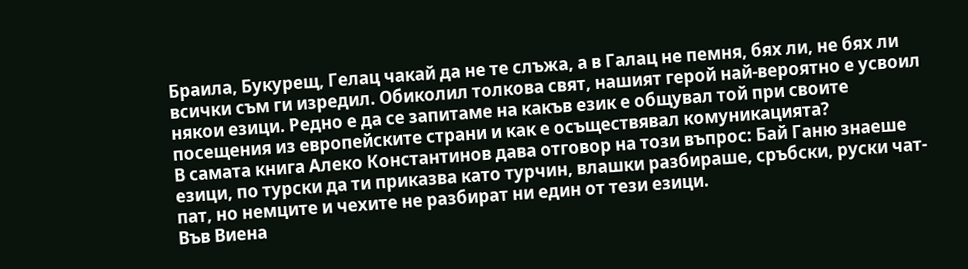Браила, Букурещ, Гелац чакай да не те слъжа, а в Галац не пемня, бях ли, не бях ли всички съм ги изредил. Обиколил толкова свят, нашият герой най-вероятно е усвоил някои езици. Редно е да се запитаме на какъв език е общувал той при своите посещения из европейските страни и как е осъществявал комуникацията?
В самата книга Алеко Константинов дава отговор на този въпрос: Бай Ганю знаеше езици, по турски да ти приказва като турчин, влашки разбираше, сръбски, руски чат-пат, но немците и чехите не разбират ни един от тези езици.
Във Виена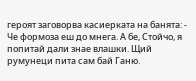героят заговорва касиерката на банята: - Че формоза еш до мнега. А бе, Стойчо, я попитай дали знае влашки. Щий румунеци пита сам бай Ганю.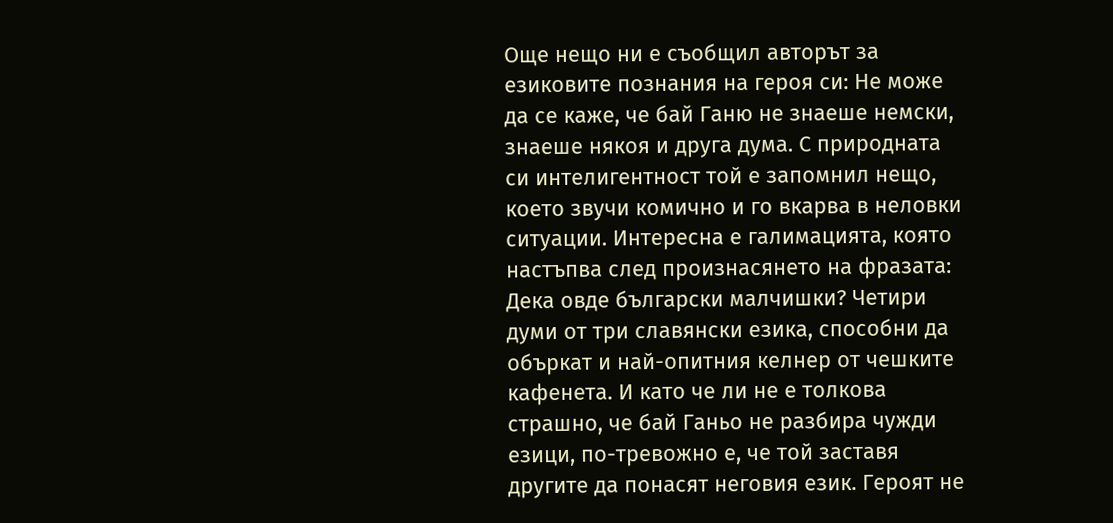Още нещо ни е съобщил авторът за езиковите познания на героя си: Не може да се каже, че бай Ганю не знаеше немски, знаеше някоя и друга дума. С природната си интелигентност той е запомнил нещо, което звучи комично и го вкарва в неловки ситуации. Интересна е галимацията, която настъпва след произнасянето на фразата: Дека овде български малчишки? Четири думи от три славянски езика, способни да объркат и най-опитния келнер от чешките кафенета. И като че ли не е толкова страшно, че бай Ганьо не разбира чужди езици, по-тревожно е, че той заставя другите да понасят неговия език. Героят не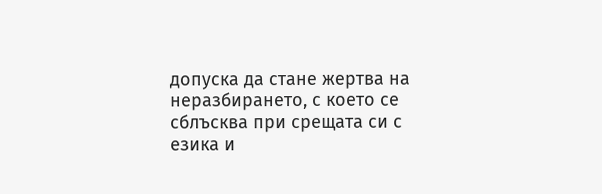допуска да стане жертва на неразбирането, с което се сблъсква при срещата си с езика и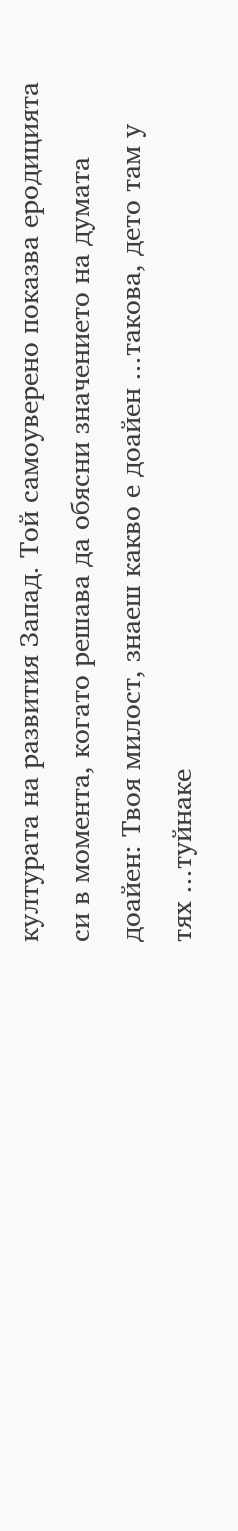културата на развития Запад. Той самоуверено показва еродицията си в момента, когато решава да обясни значението на думата доайен: Твоя милост, знаеш какво е доайен ...такова, дето там у тях ...туйнаке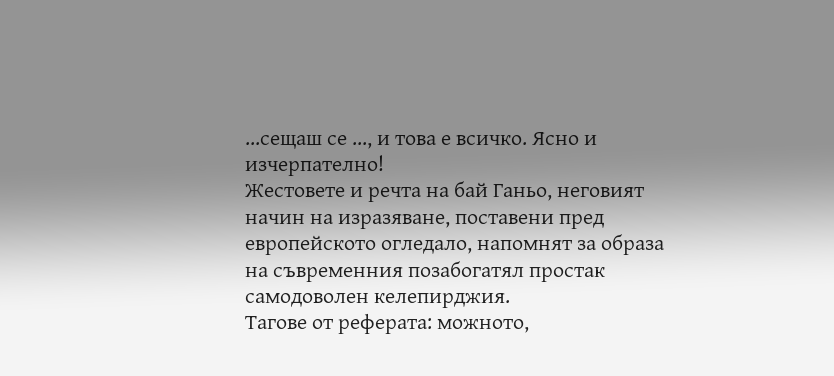...сещаш се ..., и това е всичко. Ясно и изчерпателно!
Жестовете и речта на бай Ганьо, неговият начин на изразяване, поставени пред европейското огледало, напомнят за образа на съвременния позабогатял простак самодоволен келепирджия.
Тагове от реферата: можното,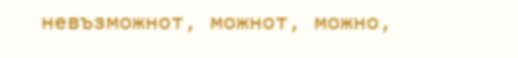невъзможнот, можнот, можно,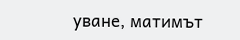уване, матимът